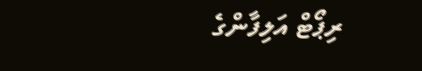ރިޕޯޓް އަލިފާންގެ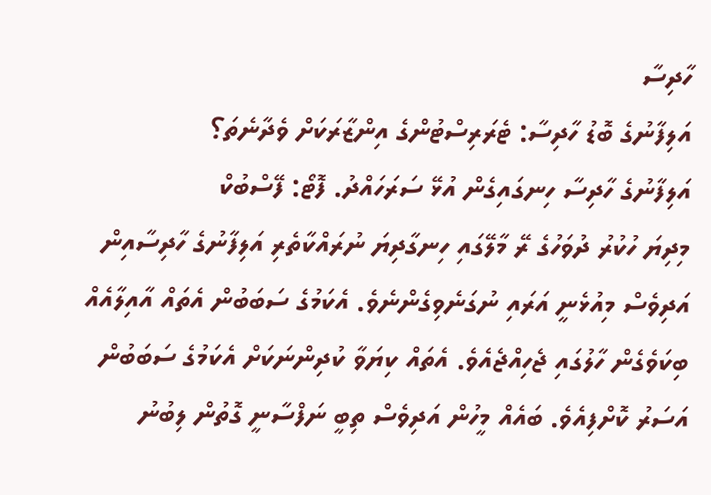ހާދިސާ
އަލިފާނުގެ ބޮޑު ހާދިސާ: ޓެރަރިސްޓުންގެ އިންޒާރަކަށް ވެދާނެތަ؟
އަލިފާނުގެ ހާދިސާ ހިނގައިގެން އުޅޭ ސަރަހައްދު. ފޮޓޯ: ފޭސްބުކް
މިދިޔަ ހުކުރު ދުވަހުގެ ރޭ މާލޭގައި ހިނގާދިޔަ ނުރައްކާތެރި އަލިފާނުގެ ހާދިސާއިން އަދިވެސް މިއުޅެނީ އަރައި ނުގަނެވިގެންނެވެ. އެކަމުގެ ސަބަބުން އެތައް އާއިލާއެއް ބިކަވެގެން ހާލުގައި ޖެހިއްޖެއެވެ. އެތައް ކިޔަވާ ކުދިންނަކަށް އެކަމުގެ ސަބަބުން އަސަރު ކޮށްފިއެވެ. ބައެއް މީހުން އަދިވެސް ތިބީ ނަފްސާނީ ގޮތުން ލިބުނު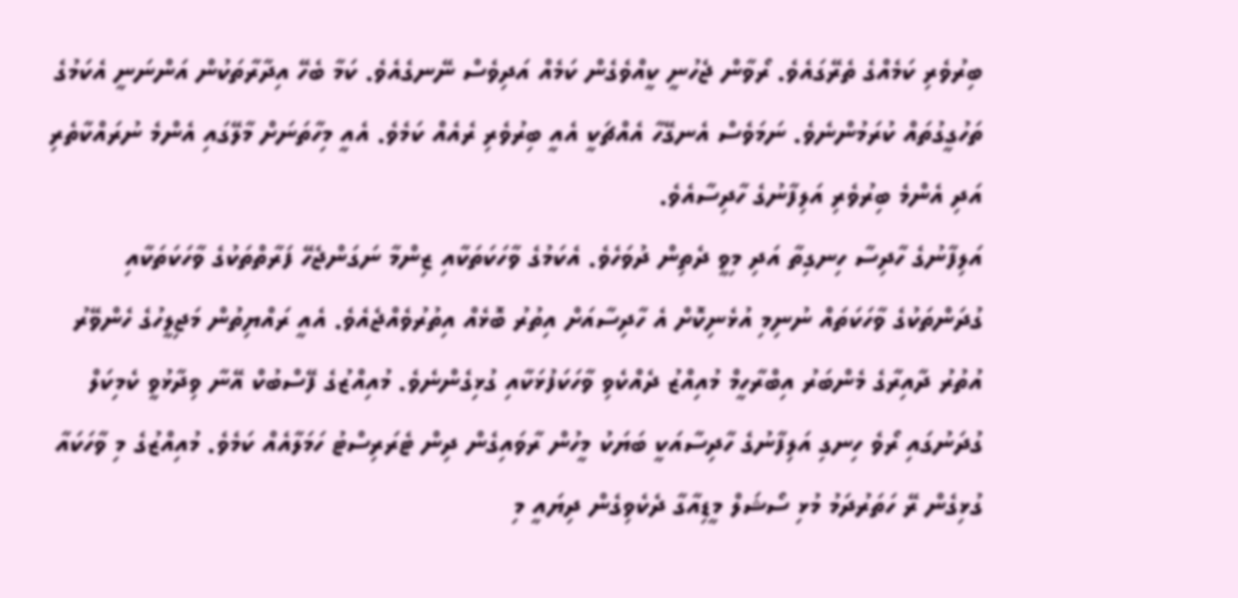ބިރުވެރި ކަމެއްގެ ތެރޭގައެވެ. ރޯވާން ޖެހުނީ ކީއްވެގެން ކަމެއް އަދިވެސް ނޭނގެއެވެ. ކަމާ ބެހޭ އިދާރާތަކުން އަންނަނީ އެކަމުގެ ތަހުގީގުތައް ކުރަމުންނެވެ. ނަމަވެސް އެނގޭހާ އެއްޗަކީ އެއީ ބިރުވެރި ރެއެއް ކަމެވެ. އެއީ މިހާތަނަށް މާލޭގައި އެންމެ ނުރައްކާތެރި އަދި އެންމެ ބިރުވެރި އަލިފާނުގެ ހާދިސާއެވެ.
އަލިފާނުގެ ހާދިސާ ހިނގިތާ އަދި މިވީ ދެތިން ދުވަހެވެ. އެކަމުގެ ވާހަކަތަކާއި ޒިންމާ ނަގަންޖެހޭ ފަރާތްތަކުގެ ވާހަކަތަކާއި ގުދަންތަކުގެ ވާހަކަތައް ނުނިމި އުޅެނިކޮށް އެ ހާދިސާއަށް އިތުރު ބޮޅެއް އިތުރުވެއްޖެއެވެ. އެއީ ރައްޔިތުން މަޖިލީހުގެ ހެންވޭރު އުތުރު ދާއިރާގެ މެންބަރު އިބްރާހީމް މުއިއްޒު ދެއްކެވި ވާހަކަފުޅަކާއި ގުޅިގެންނެވެ. މުއިއްޒުގެ ފޭސްބުކް އޭނާ ވިދާޅުވީ ކެމިކަލް ގުދަނުގައި ރޯވެ ހިނގި އަލިފާނުގެ ހާދިސާއަކީ ބަޔަކު މީހުން ރާވައިގެން ދިން ޓެރަރިސްޓު ހަމަލާއެއް ކަމެވެ. މުއިއްޒުގެ މި ވާހަކައާ ގުޅިގެން ރޭ ހަތަރުދަމު މުޅި ސޯޝަލް މީޑިއާގާ ދެކެވިގެން ދިޔައީ މި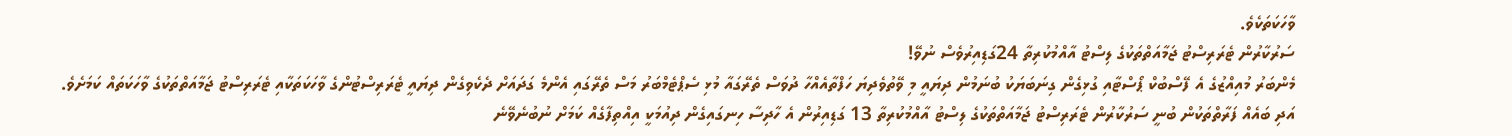ވާހަކަތަކެވެ.
ސަރުކާރުން ޓެރަރިސްޓު ޖަމާއަތްތަކުގެ ލިސްޓު އާއްމުކުރިތާ 24ގަޑިއިރުވެސް ނުވޭ!
މެންބަރު މުއިއްޒުގެ އެ ފޭސްބުކް ޕޯސްޓާއި ގުޅިގެން ގިނަބަޔަކު ބުނަމުން ދިޔައީ މި ވޭތުވެދިޔަ ހަފްތާއެއްހާ ދުވަސް ތެރޭގައާ މުޅި ސެޕްޓެމްބަރު މަސް ތެރޭގައި އެންމެ ގަދައަށް ދެކެވިގެން ދިޔައީ ޓެރަރިސްޓުންގެ ވާހަކަތަކާއި ޓެރަރިސްޓު ޖަމާއަތްތަކުގެ ވާހަކަތައް ކަމަށެވެ. އަދި ބައެއް ފަރާތްތަކުން ބުނީ ސަރުކާރުން ޓެރަރިސްޓު ޖަމާއަތްތަކުގެ ލިސްޓު އާއްމުކުރިތާ 13 ގަޑިއިރުން އެ ހާދިސާ ހިނގައިގެން ދިއުމަކީ އިއްތިފާގެއް ކަމަށް ނުބުނެވޭނެ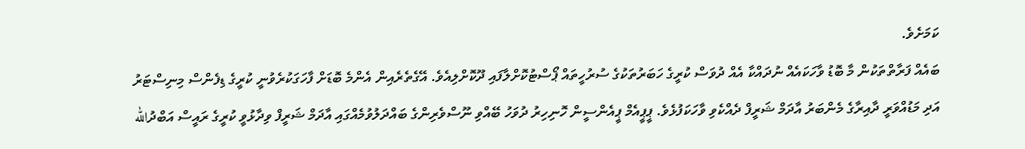ކަމަށެވެ.
ބައެއް ފަރާތްތަކުން މާ ބޮޑު ވާހަކައެއް ނުދައްކާ އެއް ދުވަސް ކުރީގެ ހަބަރުތަކުގެ ސުރުހީތައް ޕޯސްޓުކޮށްލާފައި ދޫކޮށްލިއެވެ. އޭގެތެރެއިން އެންމެ ބޮޑަށް ފާހަގަކުރެވުނީ ކުރީގެ ޑިފެންސް މިނިސްޓަރު އަދި މަޑުއްވަރީ ދާއިރާގެ މެންބަރު އާދަމް ޝަރީފް ދެއްކެވި ވާހަކަފުޅެވެ. ޕީޕީއެމް ޕީއެންސީން ހޮނިހިރު ދުވަހު ބޭއްވި ނޫސްވެރިންގެ ބައްދަލުވުމެއްގައި އާދަމް ޝަރީފް ވިދާޅުވީ ކުރީގެ ރައީސް އަބްދުالله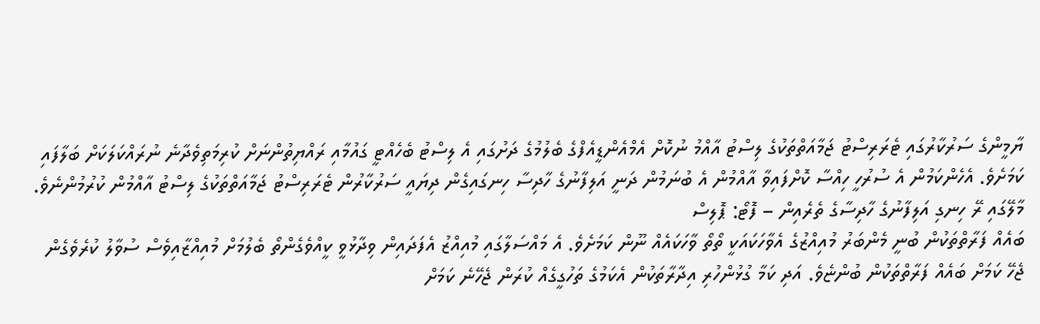ޔާމީންގެ ސަރުކާރުގައި ޓެރަރިސްޓު ޖަމާއަތްތަކުގެ ލިސްޓު އާއްމު ނުކޮށް އެމްއެންޑީއެފްގެ ބެލުމުގެ ދަށުގައި އެ ލިސްޓު ބެހެއްޓީ ގައުމާއި ރައްޔިތުންނަށް ކުރިމަތިވެދާނެ ނުރައްކަލަކަށް ބަލާފައި ކަމަށެވެ. އެހެންކަމުން އެ ސުރުހީ ހިއްސާ ކޮށްފައިވާ އާއްމުން އެ ބުނަމުން ދަނީ އަލިފާނުގެ ހާދިސާ ހިނގައިގެން ދިޔައީ ސަރުކާރުން ޓެރަރިސްޓު ޖަމާއަތްތަކުގެ ލިސްޓު އާއްމުން ކުރުމުންނެވެ.
މާލޭގައި ރޭ ހިނގި އަލިފާނުގެ ހާދިސާގެ ތެރެއިން – ފޮޓޯ: ޕޮލިސް
ބައެއް ފަރާތްތަކުން ބުނީ މެންބަރު މުއިއްޒުގެ އެވާހަކައަކީ ތޯތޯ ވާހަކައެއް ނޫން ކަމަށެވެ. އެ މައްސަލާގައި މުއިއްޒު އެފަދައިން ވިދާޅުވީ ކީއްވެގެންތޯ ބެލުމަށް މުއިއްޒާއިވެސް ސުވާލު ކުރެވެގެން ޖެހޭ ކަމަށް ބައެއް ފަރާތްތަކުން ބުންޏެވެ. އަދި ކަމާ ގުޅުންހުރި އިދާރާތަކުން އެކަމުގެ ތަހުގީގެއް ކުރަން ޖެހޭނެ ކަމަށް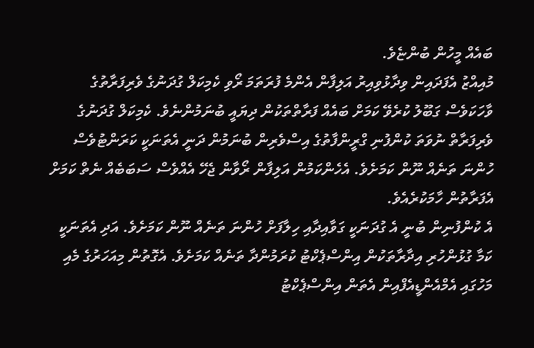ބައެއް މީހުން ބުންޏެވެ.
މުއިއްޒު އެފަދައިން ވިދާޅުވިއިރު އަލިފާން އެންމެ ފުރަތަމަ ރޯވި ކެމިކަލް ގުދަނުގެ ވެރިފަރާތުގެ ވާހަކަވެސް ގަބޫލު ކުރެވޭ ކަމަށް ބައެއް ފަރާތްތަކުން ދިޔައީ ބުނަމުންނެވެ. ކެމިކަލް ގުދަނުގެ ވެރިފަރާތް ނުވަތަ ކުންފުނި ގްރީންފާތުގެ އިސްވެރިން ބުނަމުން ދަނީ އެތަނަކީ ކަރަންޓުވެސް ހުންނަ ތަނެއް ނޫން ކަމަށެވެ. އެހެންކަމުން އަލިފާން ރޯވާން ޖެހޭ އެއްވެސް ސަބަބެއް ނެތް ކަމަށް އެފަރާތުން ހާމަކުރެއެވެ.
އެ ކުންފުނިން ބުނީ އެ ގުދަނަކީ ގަވާއިދާއި ހިލާފަށް ހުންނަ ތަނެއް ނޫން ކަމަށެވެ. އަދި އެތަނަކީ ކަމާ ގުޅުންހުރި އިދާރާތަކުން އިންސްޕެކްޓު ކުރަމުންދާ ތަނެއް ކަމަށެވެ. އެގޮތުން މިއަހަރުގެ މެއި މަހުގައި އެމްއެންޑީއެފްއިން އެތަން އިންސްޕެކްޓު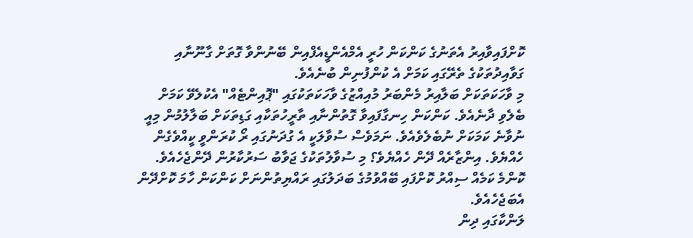ކޮށްފައިވާއިރު އެތަނުގެ ކަންކަން ހުރީ އެމްއެންޑީއެފްއިން ބޭނުންވާ ގޮތަށް ގާނޫނާއި ގަވާއިދުތަކުގެ ތެރޭގައި ކަމަށް އެ ކުންފުނިން ބުނެއެވެ.
މި ވާހަކަތަކަށް ބަލާއިރު މެންބަރު މުއިއްޒުގެ ވާހަކަތަކުގައި "ޕޮއިންޓެއް" އެކުލެވޭ ކަމަށް ބެލެވި ދާނެއެވެ. ކަންކަން ހިނގާފައިވާ ގޮތުންނާއި ތާރީހުތަކާއި ގަޑިތަކަށް ބަލާލުމުން މިއީ ނުވާނެ ކަމަކަށް ނުބެލެވެއެވެ. ނަމަވެސް ސުވާލަކީ އެ ގުދަނުގައި ރޯ ކުރަންވީ ކީއްވެގެން ހެއްޔެވެ. އިންޒާރެއް ދޭން ހެއްޔެވެ؟ މި ސުވާލުތަކުގެ ޖަވާބު ސަރުކާރުން ދޭންޖެހެއެވެ. ކޮންމެ ކަމެއް ސިއްރު ކޮށްފައި ބޭއްވުމުގެ ބަދަލުގައި ރައްޔިތުންނަށް ކަންކަން ހާމަ ކޮށްދޭން އެބަޖެހެއެވެ.
ލަންކާގައި ދިން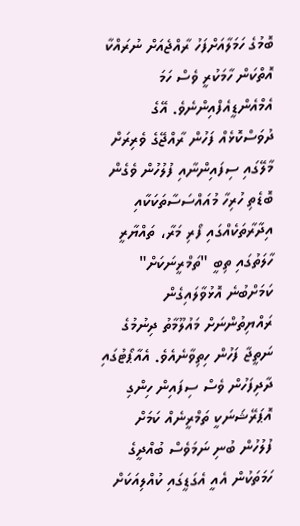ބޮމުގެ ހަމަލާއަށްފަހު ރާއްޖެއަށް ނުރައްކާ އޮތްކަން ހާމަކުރީ ވެސް ހަމަ އެމްއެންޑީއެފްއިންނެވެ. އޭގެ ދުވަސްކޮޅެއް ފަހުން ރާއްޖޭގެ ވެރިރަށް މާލޭގައި ސިފައިންނާއި ފުލުހުން ވެގެން ބޮޑެތި ހުރިހާ މުއައްސަސާތަކަކާއި އިދާރާތަކެއްގައި ފޯރި މަރާ، ތައްޔާރީ ހާލަތުގައި ތިބީ "ތަމްރީނަކަށް" ކަމަށްބުނެ އޮޅުވާލައިގެން ރައްޔިތުންނަށް މައުލޫމާތު ދިނުމުގެ ނަތީޖާ ފަހުން ހިތިވާނެއެވެ. އެއާޕޯޓުގައި ދާދިފަހުން ވެސް ސިފައިން ހިންގި އޮޕަރޭޝަނަކީ ތަމްރީނެއް ކަމަށް ފުލުހުން ބުނި ނަމަވެސް ބުއްދީގެ ހަމަތަކުން އެއީ އެގަޑީގައި ކުއްލިއަކަށް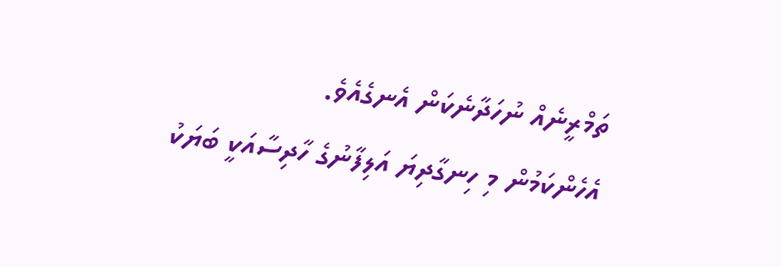ތަމްރީނެއް ނުހަދާނެކަން އެނގެއެވެ.
އެހެންކަމުން މި ހިނގާދިޔަ އަލިފާނުގެ ހާދިސާއަކީ ބަޔަކު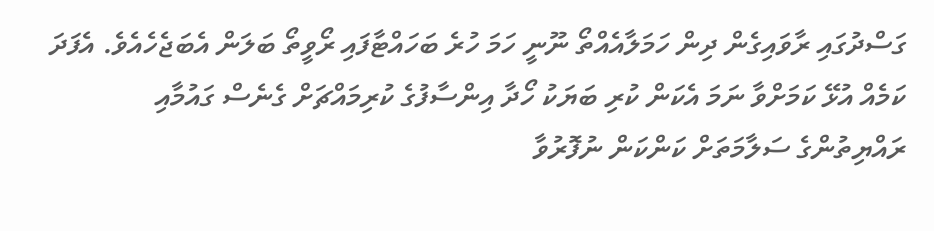ގަސްދުގައި ރާވައިގެން ދިން ހަމަލާއެއްތޯ ނޫނީ ހަމަ ހުރެ ބަހައްޓާފައި ރޯވީތޯ ބަލަން އެބަޖެހެއެވެ. އެފަދަ ކަމެއް އުޅޭ ކަމަށްވާ ނަމަ އެކަން ކުރި ބަޔަކު ހޯދާ އިންސާފުގެ ކުރިމައްޗަށް ގެނެސް ގައުމާއި ރައްޔިތުންގެ ސަލާމަތަށް ކަންކަން ނުފޮރުވާ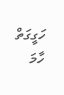ހަގީގަތް ހާމަ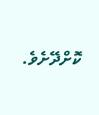ކޮށްދޭށެވެ.